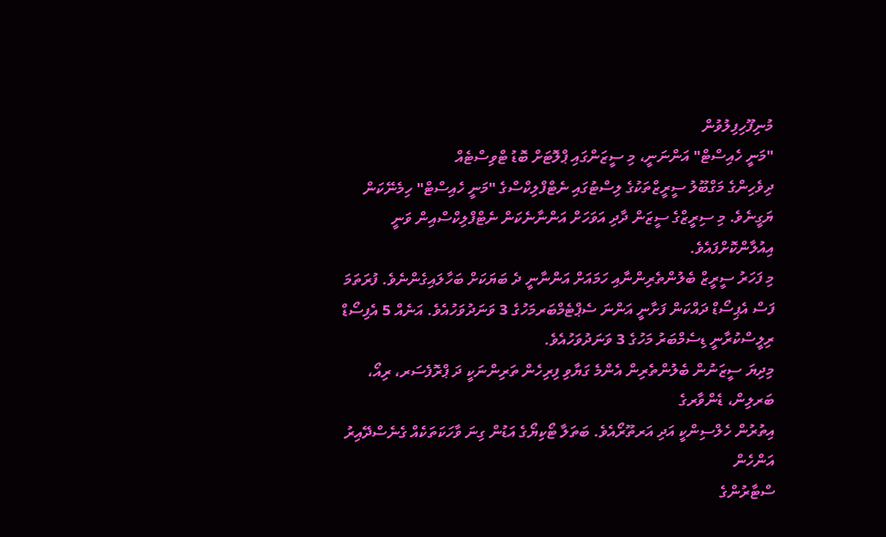މުނިފޫހިފިލުވުން
"މަނީ ހެއިސްޓް" އަންނަނީ، މި ސީޒަންގައި ޕްލޮޓަށް ބޮޑު ޓްވިސްޓެއް
ދިވެހިންގެ މަގްބޫލު ސީރީޒްތަކުގެ ލިސްޓުގައި ނެޓްފްލިކްސްގެ "މަނީ ހެއިސްޓް" ހިމެނޭކަން ޔަގީނެވެ. މި ސިރީޒްގެ ސީޒަން ދާދި އަވަހަށް އަންނާނެކަން ނެޓްފްލިކްސްއިން ވަނީ އިއުލާންކޮށްފައެވެ.
މި ފަހަރު ސީރީޒް ބެލުންތެރިންނާއި ހަމައަށް އަންނާނީ ދެ ބަޔަކަށް ބަހާލައިގެންނެވެ. ފުރަތަމަ ފަސް އެޕިސޯޑް ދައްކަން ފަށާނީ އަންނަ ސެޕްޓެމްބަރމަހުގެ 3 ވަނަދުވަހުއެވެ. އަނެއް 5 އެފިސޯޑް ރިލީސްކުރާނީ ޑިސެމްބަރު މަހުގެ 3 ވަނަދުވަހުއެވެ.
މިދިޔަ ސީޒަނުން ބެލުންތެރިން އެންމެ ގަޔާވި ފިރިހެން ތަރިންނަކީ ދަ ޕްރޮފެސަރ، ރިއޯ، ބަރލިން، ޑެންވާރގެ
އިތުރުން ހެލްސިންކީ އަދި އަރތޫރޯއެވެ. ބަތަލާ ޓޯކިޔޯގެ އަޑުން ގިނަ ވާހަކަތަކެއް ގެނެސްދޭއިރު އަންހެން
ސްޓާރުންގެ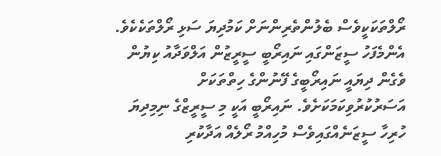ރޯލްތަކަކީވެސް ބެލުންތެރިންނަށް ކަމުދިޔަ ސަޅި ރޯލްތަކެކެވެ.
އެންމެފަހު ސީޒަންގައި ނައިރޯބީ ސީރީޒުން އަލްވަދާއު ކިޔުން ވެގެން ދިޔައީ ނައިރޯބީގެ ފޭނުންގެ ހިތްތަކަށް އަސަރުކުރުވިކަމަކަށެވެ. ނައިރޯބީ އަކީ މި ސީރީޒްގެ ނިމިދިޔަ ހުރިހާ ސީޒަނެއްގައިވެސް މުހިއްމު ރޯލެއް އަދާކުރި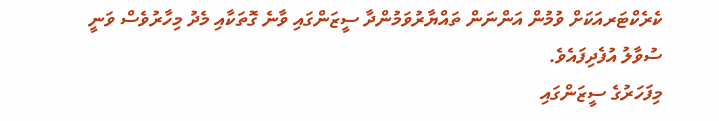ކެރެކްޓަރއަކަށް ވުމުން އަންނަން ތައްޔާރުވަމުންދާ ސީޒަންގައި ވާނެ ގޮތަކާއި މެދު މިހާރުވެސް ވަނީ ސުވާލު އުފެދިފައެވެ.
މިފަހަރުގެ ސީޒަންގައި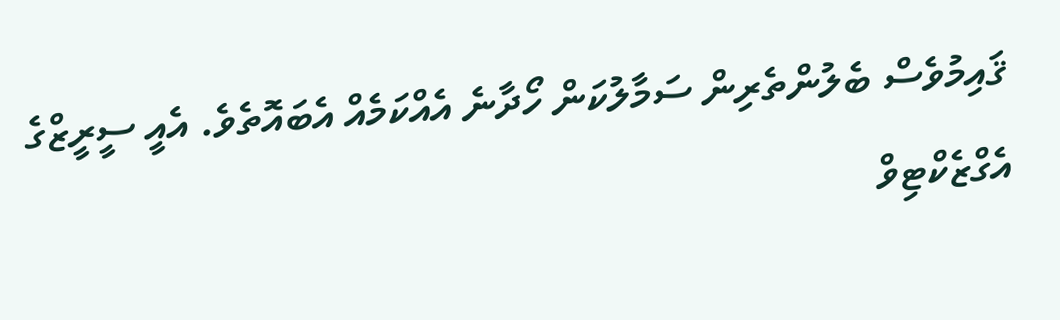ޤައިމުވެސް ބެލުންތެރިން ސަމާލުކަން ހޯދާނެ އެއްކަމެއް އެބައޮތެވެ. އެއީ ސީރީޒްގެ އެގްޒެކްޓިވް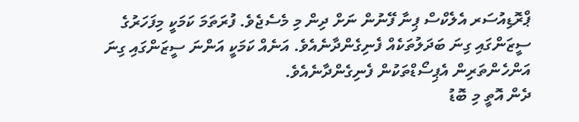ޕްރޮޑިއުސަރ އެލެކްސް ޕިނާ ފޭނުން ނަށް ދިން މި މެސެޖެވެ. ފުރަތަމަ ކަމަކީ މިފަހަރުގެ ސީޒަންގައި ގިނަ ބަދަލުތަކެއް ފެނިގެންދާނެއެވެ. އަނެއް ކަމަކީ އަންނަ ސީޒަންގައި ގިނަ އަންހެންތަރިން އެޕިސޯޑްތަކުން ފެނިގެންދާނެއެވެ.
ދެން އޮތީ މި ބޮޑު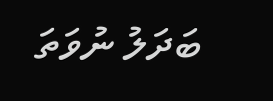ބަދަލު ނުވަތަ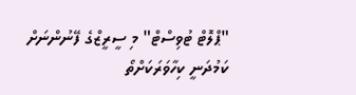"ޕްލޮޓް ޓުވިސްޓް" މި ސީރީޒްގެ ފޭނުންނަށް ކަމުދަނީ ކިހާވަރަކަށްތޯ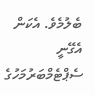ބެލުމެވެ. އެކަން އެގޭނީ ސެޕްޓެމްބަރުމަހުގެ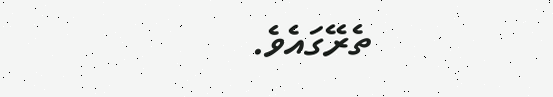ތެރޭގައެވެ.